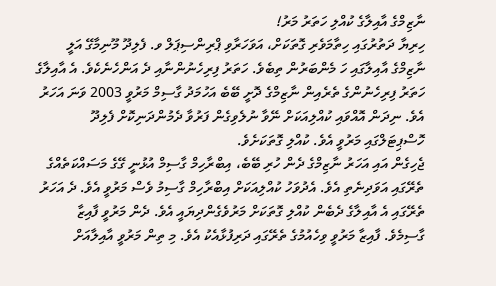ނާޒިމްގެ އާއިލާގެ ކުއްލި ހަތަރު މަރު!
ހިރިޔާ ދަތުރުގައި ހިތާމަވެރި ގޮތަކަށް، އަވަހަރާވި ޕްރިންސިޕަލް ވ. ފެލިދޫ މޫނިމާގޭ އަލީ ނާޒިމްގެ އާއިލާގައި ހަ މެންބަރުން ތިބެވެ. ހަތަރު ފިރިހެނުންނާއި ދެ އަންހެނެކެވެ. އެ އާއިލާގެ ހަތަރު ފިރިހެނުންގެ ތެރެއިން ނާޒިމްގެ ދޮށީ ބޭބެ އަހުމަދު ގާސިމް މަރުވީ 2003 ވަނަ އަހަރު އެވެ. ނިދަން އޮއްވައި ކުއްލިއަކަށް ނޭވާ ނުލެވިގެން ފަރުވާ ދެމުންދަނިކޮށް ފެލިދޫ ހޮސްޕިޓަލްގައި މަރުވީ އެވެ. ކުއްލި ގޮތަކަށެވެ.
ޖެހިގެން އައި އަހަރު ނާޒިމްގެ ދެން ހުރި ބޭބެ، އިބްރާހިމް ގާސިމް އުޅުނީ ގޭގެ މަސައްކަތެއްގެ ތެރޭގައި އަވަދިނެތި އެވެ. އެދުވަހު ކުއްލިއަކަށް އިބްރާހިމް ގާސިމު ވެސް މަރުވީ އެވެ. ދެ އަހަރު ތެރޭގައި އެ އާއިލާގެ ދެބެން ކުއްލި ގޮތަކަށް މަރުވެގެންދިޔައީ އެވެ. ދެން މަރުވީ ފާއިޒާ ގާސިމެވެ. ފާއިޒާ މަރުވީ ވިހެއުމުގެ ތެރޭގައި ދަރިފުޅާއެކު އެވެ. މި ތިން މަރުވީ އާއިލާއަށް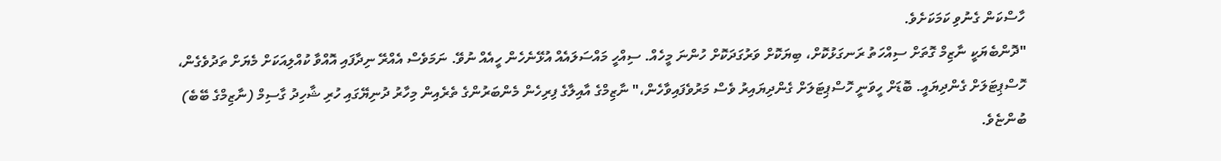ހާސްކަން ގެނުވި ކަމަކަށެވެ.
"ދޮންބެޔަކީ ނާޒިމް ގޮތަށް ސިއްހަތު ރަނގަޅުކޮށް، ބިޔަކޮށް ވަރުގަދަކޮށް ހުންނަ މީހެއް. ސިއްހީ މައްސަލައެއް އުޅޭނެހެން ހީއެއް ނުވޭ. ނަމަވެސް އެއްރޭ ނިދާފައި އޮއްވާ ކުއްލިއަކަށް މެޔަށް ތަދުވެގެން، ހޮސްޕިޓަލަށް ގެންދިޔައީ. ބޮޑަށް ހީވަނީ ހޮސްޕިޓަލަށް ގެންދިޔައިރު ވެސް މަރުވެފައިވާހެން،" ނާޒިމްގެ އާއިލާގެ ފިރިހެން މެންބަރުންގެ ތެރެއިން މިހާރު ދުނިޔޭގައި ހުރި ޝާހިދު ގާސިމް (ނާޒިމްގެ ބޭބެ) ބުންޏެވެ.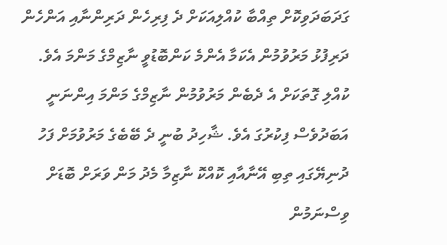ގަދަބަދަވިކޮށް ތިއްބާ ކުއްލިއަކަށް ދެ ފިރިހެން ދަރިންނާއި އަންހެން ދަރިފުޅު މަރުވުމުން އެކަމާ އެންމެ ކަންބޮޑުވީ ނާޒިމްގެ މަންމަ އެވެ. ކުއްލި ގޮތަކަށް އެ ދެބެން މަރުވުމުން ނާޒިމްގެ މަންމަ އިންނަނީ އަބަދުވެސް ފިކުރުގަ އެވެ. ޝާހިދު ބުނީ ދެ ބޭބެގެ މަރުވުމަށް ފަހު ދުނިޔޭގައި ތިބި އޭނާއާއި ކޮއްކޮ ނާޒިމާ މެދު މަން ވަރަށް ބޮޑަށް ވިސްނަމުން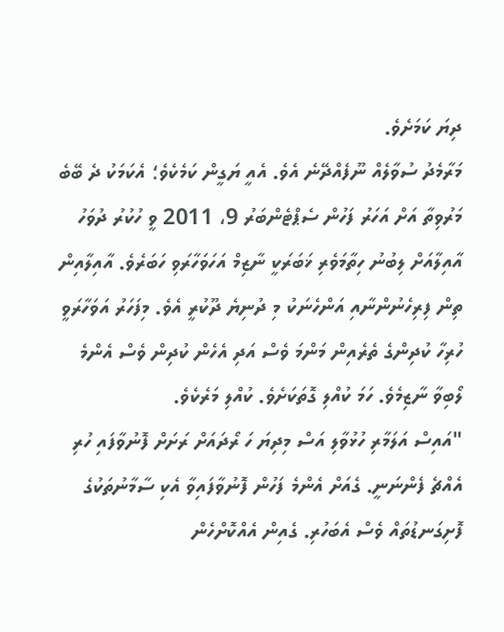ދިޔަ ކަމަށެވެ.
މަރާމެދު ސުވާލެއް ނޫފެއްދޭނެ އެވެ. އެއީ ޔަގީން ކަމެކެވެ؛ އެކަމަކު ދެ ބޭބެ މަރުވިތާ އަށް އަހަރު ފަހުން ސެޕްޓެންބަރު 9، 2011 ވީ ހުކުރު ދުވަހު އާއިލާއަށް ލިބުނު ހިތާމަވެރި ޚަބަރަކީ ނާޒިމް އަހަވަހާރަވި ހަބަރެވެ. އާއިލާއިން ތިން ފިރިހެނުންނާއި އަންހެނަކު މި ދުނިޔެ ދޫކުރީ އެވެ. މިފަހަރު އަވަހާރަވީ ހުރިހާ ކުދިންގެ ތެރެއިން މަންމަ ވެސް އަދި އެހެން ކުދިން ވެސް އެންމެ ލޯބިވާ ނާޒިމެވެ. ހަމަ ކުއްލި ގޮތަކަށެވެ. ކުއްލި މަރެކެވެ.
"އައިސް އަލަމާރި ހުޅުވާލި އަސް މިދިޔަ ހަ ރޯދައަށް ރަށަށް ފޮނުވާފައި ހުރި އެއްޗެ ފެންނަނީ. ގެއަށް އެންމެ ފަހުން ފޮނުވާފައިވާ އެކި ސާމާނުތަކުގެ ފޮށިގަނޑުތައް ވެސް އެބަހުރި. ގެއިން އެއްކޮށްހެން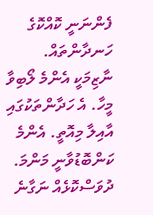ފެންނަނީ ކޮއްކޮގެ ހަނދާންތައް. ނާޒިމަކީ އެންމެ ލޯބިވާ މީހާ. އެ ހަދާންތަކުގައި އާއިލާ މިއޮތީ. އެންމެ ކަންބޮޑުވާނީ މަންމަ. ދުވަސްކޮޅެއް ނަގާނެ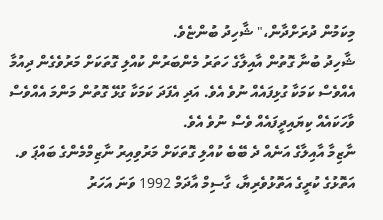މިކަމުން ދުރަށްދާން،" ޝާހިދު ބުންޏެވެ.
ޝާހިދު ބުނާ ގޮތުން އާއިލާގެ ހަތަރު މެންބަރުން ކުއްލި ގޮތަކަށް މަރުވެގެން ދިއުމާ އެއްވެސް ކަމަކާ ގުޅިފައެއް ނުވެ އެވެ. އަދި އެފަދަ ކަމަކާ ގުޅޭ ގޮތުން މަންމަ އެއްވެސް ވާހަކައެއް ކިޔައިދީފައެއް ވެސް ނުވެ އެވެ.
ނާޒިމާ އާއިލާގެ އަނެއް ދެ ބޭބެ ކުއްލި ގޮތަކަށް މަރުވިއިރު ނާޒިމްމެންގެ ބައްޕަ ވ. އަތޮޅުގެ ކުރީގެ އަތޮޅުވެރިޔާ، ގާސިމް އާދަމް 1992 ވަނަ އަހަރު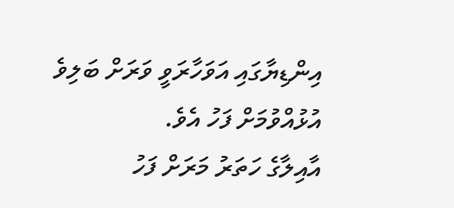އިންޑިޔާގައި އަވަހާރަވީ ވަރަށް ބަލިވެ އުޅުއްވުމަށް ފަހު އެވެ.
އާއިލާގެ ހަތަރު މަރަށް ފަހު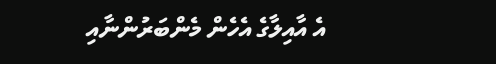އެ އާއިލާގެ އެހެން މެންބަރުންނާއި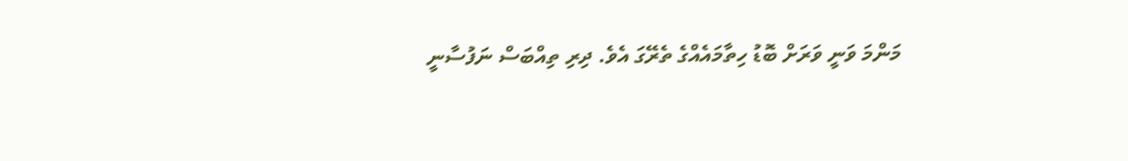މަންމަ ވަނީ ވަރަށް ބޮޑު ހިތާމައެއްގެ ތެރޭގަ އެވެ. ދިރި ތިއްބަސް ނަފުސާނީ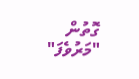ގޮތުން "މަރުވެފަ"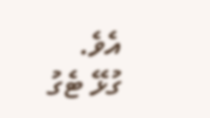އެވެ.
ގުޅޭ ޓެގު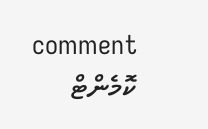comment ކޮމެންޓް